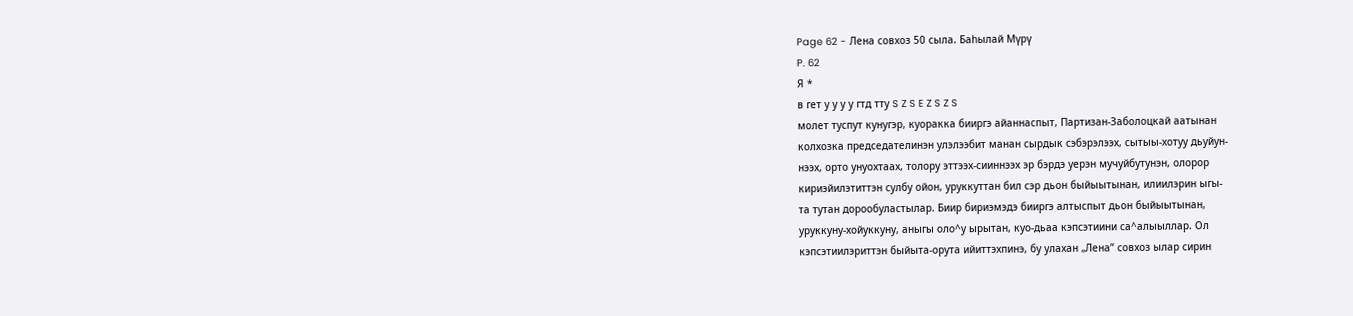Page 62 - Лена совхоз 50 сыла. Баһылай Мүрү
P. 62
Я *
в гет у у у у гтд тту S Z S E Z S Z S
молет туспут кунугэр, куоракка бииргэ айаннаспыт, Партизан-Заболоцкай аатынан
колхозка председателинэн улэлээбит манан сырдык сэбэрэлээх, сытыы-хотуу дьуйун-
нээх, орто унуохтаах, толору эттээх-сииннээх эр бэрдэ уерэн мучуйбутунэн, олорор
кириэйилэтиттэн сулбу ойон, уруккуттан бил сэр дьон быйыытынан, илиилэрин ыгы-
та тутан дорообуластылар. Биир бириэмэдэ бииргэ алтыспыт дьон быйыытынан,
уруккуну-хойуккуну, аныгы оло^у ырытан, куо-дьаа кэпсэтиини са^алыыллар. Ол
кэпсэтиилэриттэн быйыта-орута ийиттэхпинэ, бу улахан „Лена” совхоз ылар сирин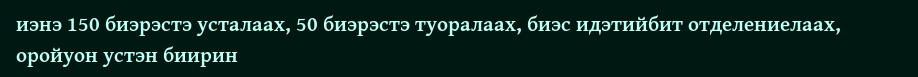иэнэ 150 биэрэстэ усталаах, 50 биэрэстэ туоралаах, биэс идэтийбит отделениелаах,
оройуон устэн биирин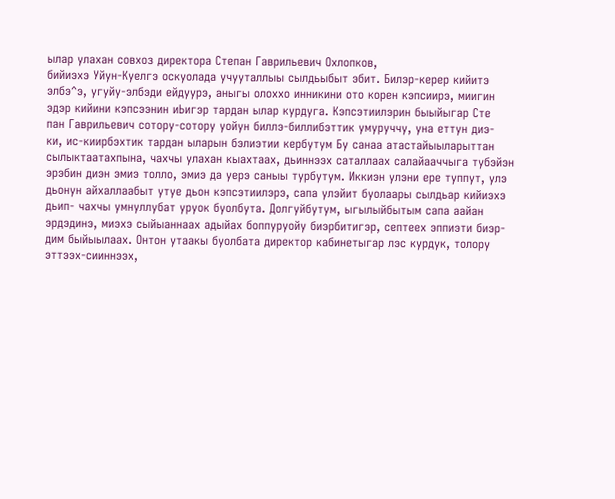ылар улахан совхоз директора Степан Гаврильевич Охлопков,
бийиэхэ Уйун-Куелгэ оскуолада учууталлыы сылдьыбыт эбит. Билэр-керер кийитэ
элбэ^э, угуйу-элбэди ейдуурэ, аныгы олоххо инникини ото корен кэпсиирэ, миигин
эдэр кийини кэпсээнин иЬигэр тардан ылар курдуга. Кэпсэтиилэрин быыйыгар Сте
пан Гаврильевич сотору-сотору уойун биллэ-биллибэттик умуруччу, уна еттун диэ-
ки, ис-киирбэхтик тардан ыларын бэлиэтии кербутум Бу санаа атастайыыларыттан
сылыктаатахпына, чахчы улахан кыахтаах, дьиннээх саталлаах салайааччыга тубэйэн
эрэбин диэн эмиэ толло, эмиэ да уерэ саныы турбутум. Иккиэн улэни ере туппут, улэ
дьонун айхаллаабыт утуе дьон кэпсэтиилэрэ, сапа улэйит буолаары сылдьар кийиэхэ
дьип- чахчы умнуллубат уруок буолбута. Долгуйбутум, ыгылыйбытым сапа аайан
эрдэдинэ, миэхэ сыйыаннаах адыйах боппуруойу биэрбитигэр, септеех эппиэти биэр-
дим быйыылаах. Онтон утаакы буолбата директор кабинетыгар лэс курдук, толору
эттээх-сииннээх,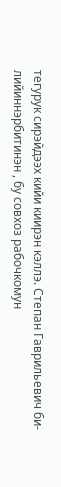тегурук сирэйдээх кийи киирэн кэллэ. Степан Гаврильевич би-
лийиннэрбитинэн , бу совхоз рабочкомун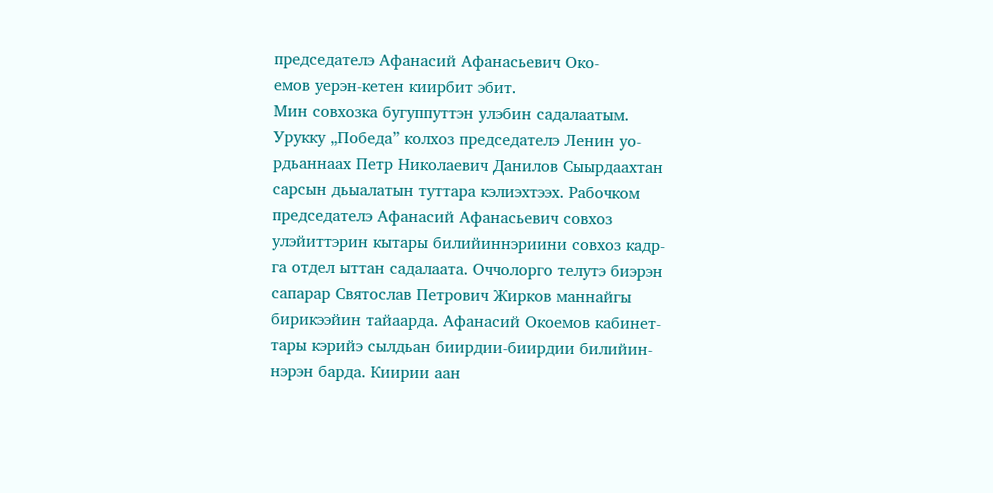председателэ Афанасий Афанасьевич Око-
емов уерэн-кетен киирбит эбит.
Мин совхозка бугуппуттэн улэбин садалаатым.
Урукку „Победа” колхоз председателэ Ленин уо-
рдьаннаах Петр Николаевич Данилов Сыырдаахтан
сарсын дьыалатын туттара кэлиэхтээх. Рабочком
председателэ Афанасий Афанасьевич совхоз
улэйиттэрин кытары билийиннэриини совхоз кадр-
га отдел ыттан садалаата. Оччолорго телутэ биэрэн
сапарар Святослав Петрович Жирков маннайгы
бирикээйин тайаарда. Афанасий Окоемов кабинет-
тары кэрийэ сылдьан биирдии-биирдии билийин-
нэрэн барда. Киирии аан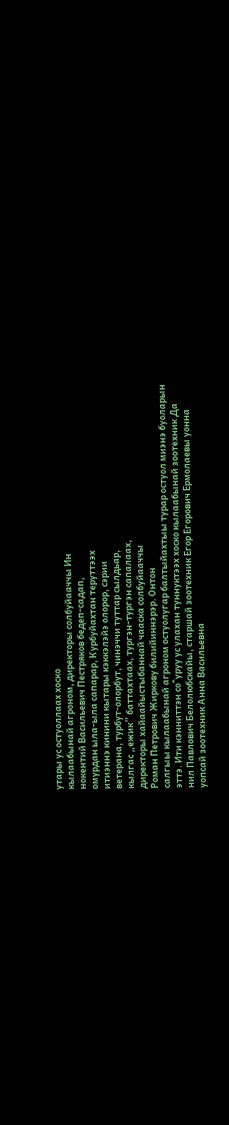утары ус остуоллаах хоско
кылаабынай агроном, директоры солбуйааччы Ин
нокентий Васильевич Пестряков бедеп-садап,
омурдан ыла-ыла сапарар, Курбуйахтан теруттээх
итиэннэ кинини кытары кэккэлэйэ олорор, сэрии
ветерана, турбут-олорбут, чинэччи туттар сылдьар,
кылгас „ежик” баттахтаах, тургэн-тургэн сапалаах,
директоры хайаайыстыбаннай чааска солбуйааччы
Роман Петрович Жиркову билийиннэрэр. Онтон
салгыы кылаабынай агроном остуолугар балтыйахтыы турар остуол миэнэ буоларын
эттэ. Ити кэнниттэн со^уруу ус улахан туннуктээх хоско кылаабынай зоотехник Да
нил Павлович Белолюбскайы, старшай зоотехник Егор Егорович Ермолаевы уонна
уопсай зоотехник Анна Васильевна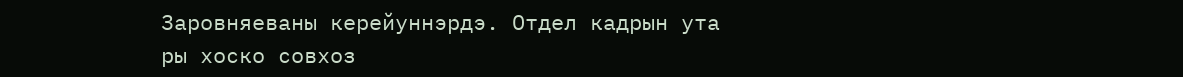Заровняеваны керейуннэрдэ. Отдел кадрын ута
ры хоско совхоз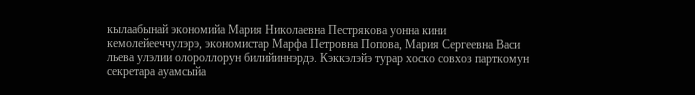кылаабынай экономийа Мария Николаевна Пестрякова уонна кини
кемолейееччулэрэ, экономистар Марфа Петровна Попова, Мария Сергеевна Васи
льева улэлии олороллорун билийиннэрдэ. Кэккэлэйэ турар хоско совхоз парткомун
секретара ауамсыйа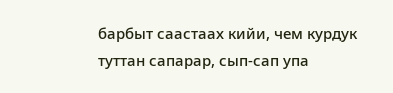барбыт саастаах кийи, чем курдук туттан сапарар, сып-сап упа